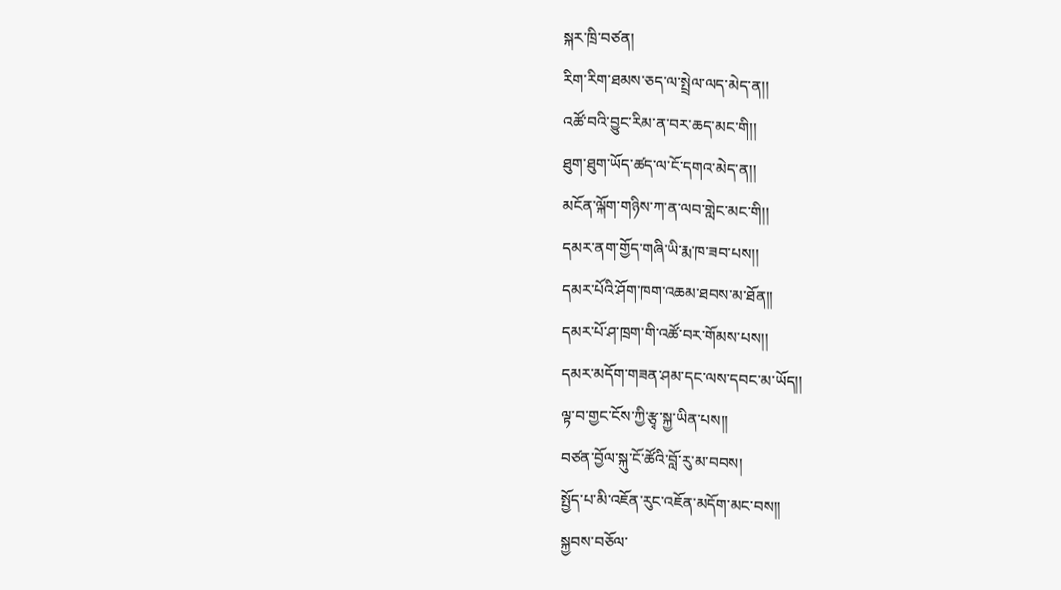སྐར་ཁྲི་བཙན།
རིག་རིག་ཐམས་ཅད་ལ་སྤྲེལ་ལད་མེད་ན།།
འཚོ་བའི་བྱུང་རིམ་ན་བར་ཆད་མང་གི།།
ཐུག་ཐུག་ཡོད་ཚད་ལ་ངོ་དགའ་མེད་ན།།
མངོན་ལྐོག་གཉིས་ཀ་ན་ལབ་གླེང་མང་གི།།
དམར་ནག་གྱོད་གཞི་ཡི་རྨ་ཁ་ཟབ་པས།།
དམར་པོའི་ཤོག་ཁག་འཆམ་ཐབས་མ་ཐོན།།
དམར་པོ་ཤ་ཁྲག་གི་འཚོ་བར་གོམས་པས།།
དམར་མདོག་གཟན་ཤམ་དང་ལས་དབང་མ་ཡོད།།
ལྟ་བ་གྱང་ངོས་ཀྱི་རྩྭ་སྐྱ་ཡིན་པས།།
བཙན་བྱོལ་སྐུ་ངོ་ཚོའི་བློ་རུ་མ་བབས།
སྤྱོད་པ་མི་འཇོན་རུང་འཇོན་མདོག་མང་བས།།
སྐྱབས་བཅོལ་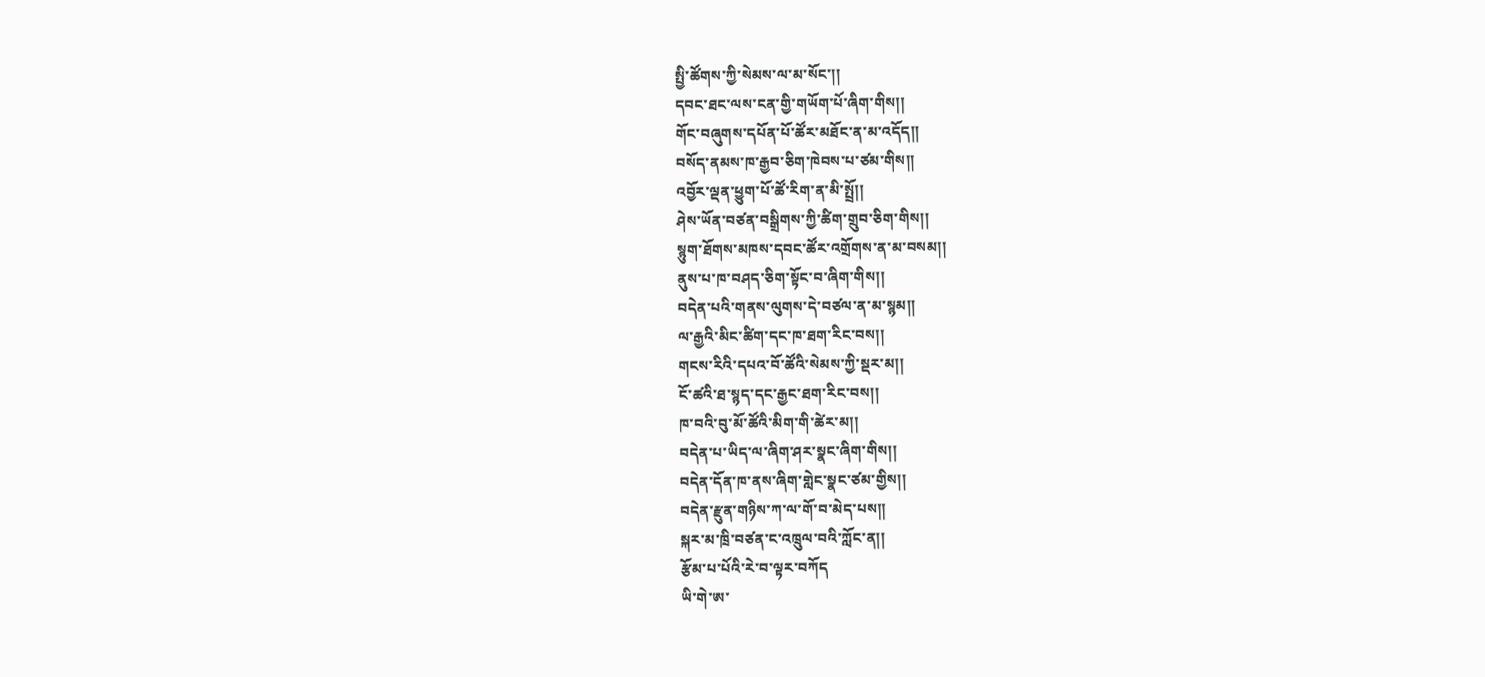སྤྱི་ཚོགས་ཀྱི་སེམས་ལ་མ་སོང་།།
དབང་ཐང་ལས་ངན་གྱི་གཡོག་པོ་ཞིག་གིས།།
གོང་བཞུགས་དཔོན་པོ་ཚོར་མཐོང་ན་མ་འདོད།།
བསོད་ནམས་ཁ་རྒྱབ་ཅིག་ཁེབས་པ་ཙམ་གིས།།
འབྱོར་ལྡན་ཕྱུག་པོ་ཚོ་རིག་ན་མི་སྤྲོ།།
ཤེས་ཡོན་བཙན་བསྒྲིགས་ཀྱི་ཚིག་གྲུབ་ཅིག་གིས།།
སྙུག་ཐོགས་མཁས་དབང་ཚོར་འགྲོགས་ན་མ་བསམ།།
ནུས་པ་ཁ་བཤད་ཅིག་སྟོང་བ་ཞིག་གིས།།
བདེན་པའི་གནས་ལུགས་དེ་བཙལ་ན་མ་སྙམ།།
ལ་རྒྱའི་མིང་ཚིག་དང་ཁ་ཐག་རིང་བས།།
གངས་རིའི་དཔའ་བོ་ཚོའི་སེམས་ཀྱི་སྡར་མ།།
ངོ་ཚའི་ཐ་སྙད་དང་རྒྱང་ཐག་རིང་བས།།
ཁ་བའི་བུ་མོ་ཚོའི་མིག་གི་ཚེར་མ།།
བདེན་པ་ཡིད་ལ་ཞིག་ཤར་སྣང་ཞིག་གིས།།
བདེན་དོན་ཁ་ནས་ཞིག་གླེང་སྣང་ཙམ་གྱིས།།
བདེན་རྫུན་གཉིས་ཀ་ལ་གོ་བ་མེད་པས།།
སྐར་མ་ཁྲི་བཙན་ང་འཁྲུལ་བའི་ཀློང་ན།།
རྩོམ་པ་པོའི་རེ་བ་ལྟར་བཀོད
ཡི་གེ་ཨ་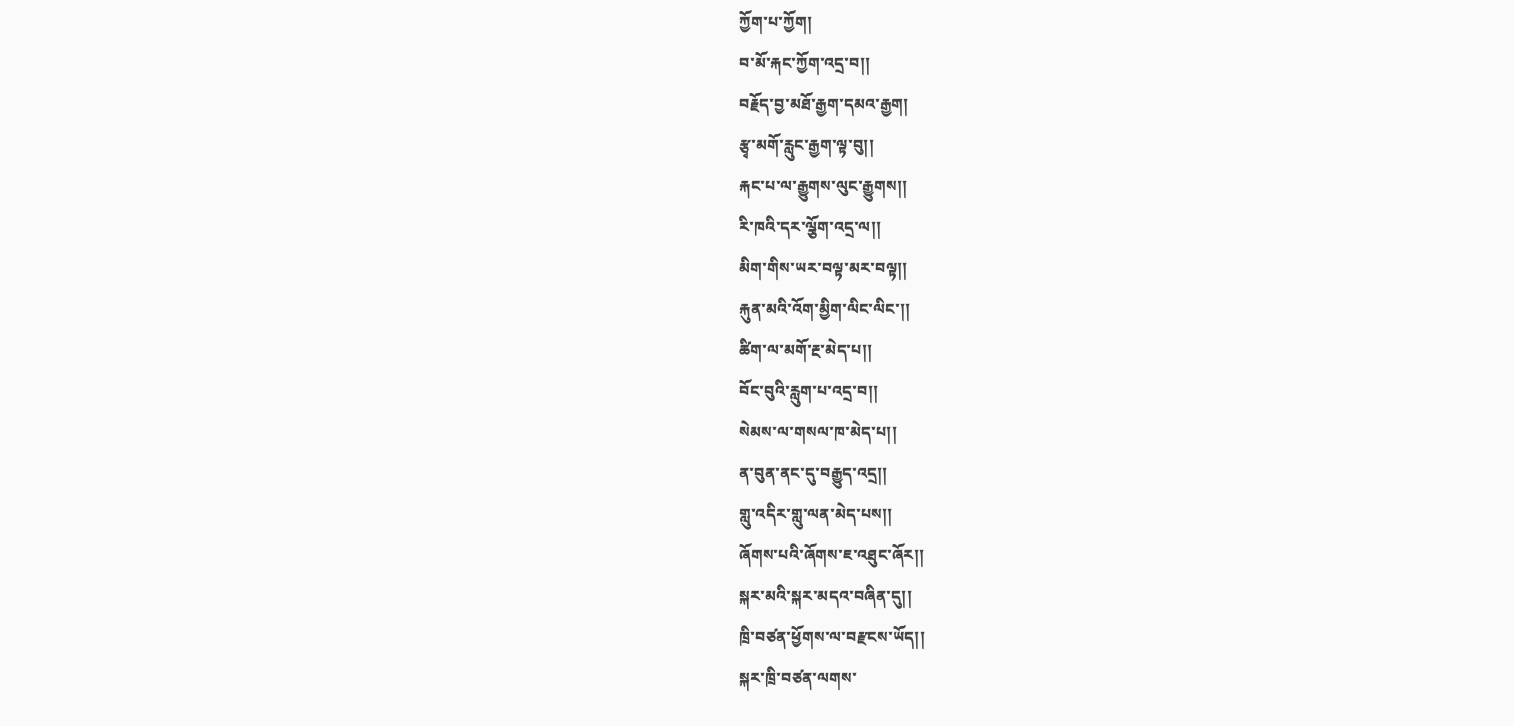ཀྱོག་པ་ཀྱོག།
བ་མོ་རྐང་ཀྱོག་འདྲ་བ།།
བརྗོད་བྱ་མཐོ་རྒྱག་དམའ་རྒྱག།
རྩྭ་མགོ་རླུང་རྒྱག་ལྟ་བུ།།
རྐང་པ་ལ་རྒྱུགས་ལུང་རྒྱུགས།།
རི་ཁའི་དར་ལྕོག་འདྲ་ལ།།
མིག་གིས་ཡར་བལྟ་མར་བལྟ།།
རྐུན་མའི་འོག་མྱིག་ལིང་ལིང་།།
ཚིག་ལ་མགོ་རྔ་མེད་པ།།
བོང་བུའི་རླུག་པ་འདྲ་བ།།
སེམས་ལ་གསལ་ཁ་མེད་པ།།
ན་བུན་ནང་དུ་བརྒྱུད་འདྲ།།
གླུ་འདིར་གླུ་ལན་མེད་པས།།
ཞོགས་པའི་ཞོགས་ཇ་འཐུང་ཞོར།།
སྐར་མའི་སྐར་མདའ་བཞིན་དུ།།
ཁྲི་བཙན་ཕྱོགས་ལ་བརྫངས་ཡོད།།
སྐར་ཁྲི་བཙན་ལགས་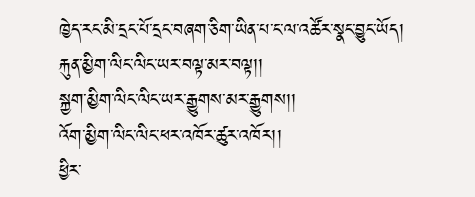ཁྱེད་རང་མི་དྲང་པོ་དྲང་བཞག་ཅིག་ཡིན་པ་ང་ལ་འཚོར་སྣང་བྱུང་ཡོད།
རྐུན་མྱིག་ལིང་ལིང་ཡར་བལྟ་མར་བལྟ།།
སྐྱག་མྱིག་ལིང་ལིང་ཡར་རྒྱུགས་མར་རྒྱུགས།།
འོག་མྱིག་ལིང་ལིང་ཕར་འཁོར་ཚུར་འཁོར།།
ཕྱིར་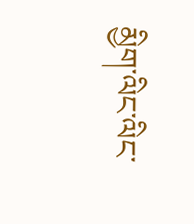མྱིག་ལིང་ལིང་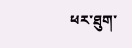ཕར་ཐུག་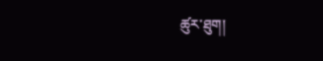ཚུར་ཐུག།